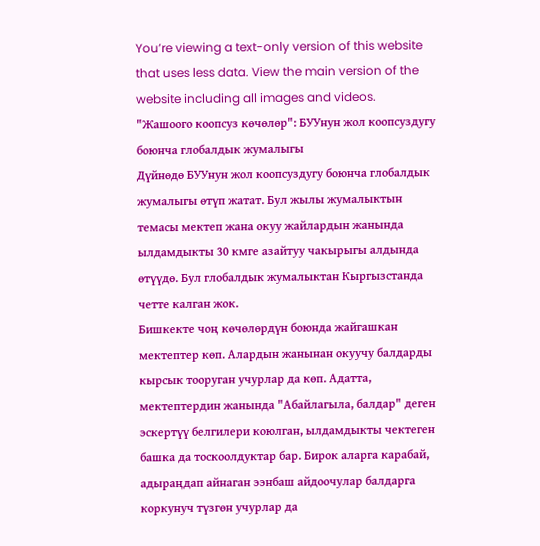You’re viewing a text-only version of this website that uses less data. View the main version of the website including all images and videos.
"Жашоого коопсуз көчөлөр": БУУнун жол коопсуздугу боюнча глобалдык жумалыгы
Дүйнөдө БУУнун жол коопсуздугу боюнча глобалдык жумалыгы өтүп жатат. Бул жылы жумалыктын темасы мектеп жана окуу жайлардын жанында ылдамдыкты 30 кмге азайтуу чакырыгы алдында өтүүдө. Бул глобалдык жумалыктан Кыргызстанда четте калган жок.
Бишкекте чоң көчөлөрдүн боюнда жайгашкан мектептер көп. Алардын жанынан окуучу балдарды кырсык тооруган учурлар да көп. Адатта, мектептердин жанында "Абайлагыла, балдар" деген эскертүү белгилери коюлган, ылдамдыкты чектеген башка да тоскоолдуктар бар. Бирок аларга карабай, адыраңдап айнаган ээнбаш айдоочулар балдарга коркунуч түзгөн учурлар да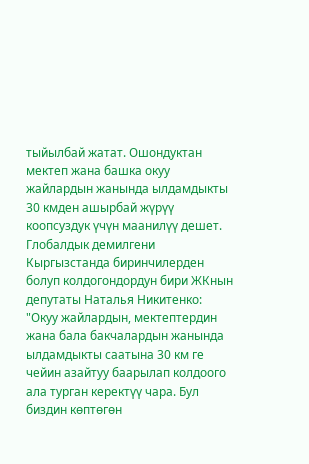тыйылбай жатат. Ошондуктан мектеп жана башка окуу жайлардын жанында ылдамдыкты 30 кмден ашырбай жүрүү коопсуздук үчүн маанилүү дешет.
Глобалдык демилгени Кыргызстанда биринчилерден болуп колдогондордун бири ЖКнын депутаты Наталья Никитенко:
"Окуу жайлардын, мектептердин жана бала бакчалардын жанында ылдамдыкты саатына 30 км ге чейин азайтуу баарылап колдоого ала турган керектүү чара. Бул биздин көптөгөн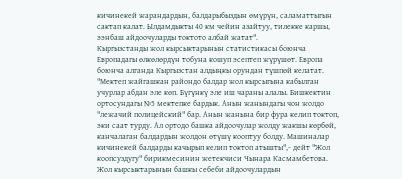кичинекей жарандардын, балдарыбыздын өмүрүн, саламаттыгын сактап калат. Ылдамдыкты 40 км чейин азайтуу, тилекке каршы, ээнбаш айдоочуларды токтото албай жатат".
Кыргызстанды жол кырсыктарынын статистикасы боюнча Европадагы өлкөлөрдүн тобуна кошуп эсептеп жүрүшөт. Европа боюнча алганда Кыргызстан алдыңкы орундан түшпөй келатат.
"Мектеп жайгашкан райондо балдар жол кырсыгына кабылган учурлар абдан эле көп. Бүгүнкү эле иш чараны алалы. Бишкектин ортосундагы №5 мектепке бардык. Анын жанындагы чон жолдо "лежачий полицейский" бар. Анын жанына бир фура келип токтоп, эки саат турду. Ал ортодо башка айдоочулар жолду жакшы көрбөй, канчалаган балдардын жолдон өтүшү кооптуу болду. Машиналар кичинекей балдарды качырып келип токтоп атышты",- дейт "Жол коопсуздугу" бирикмесинин жетекчиси Чынара Касмамбетова.
Жол кырсыктарынын башкы себеби айдоочулардын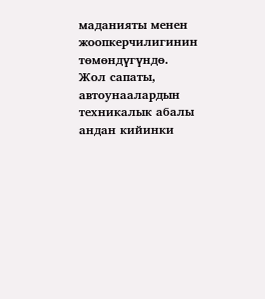маданияты менен жоопкерчилигинин төмөндүгүндө. Жол сапаты, автоунаалардын техникалык абалы андан кийинки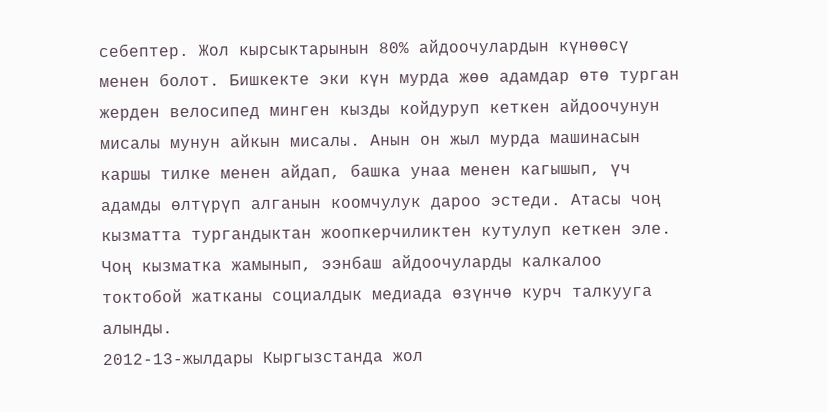себептер. Жол кырсыктарынын 80% айдоочулардын күнөөсү менен болот. Бишкекте эки күн мурда жөө адамдар өтө турган жерден велосипед минген кызды койдуруп кеткен айдоочунун мисалы мунун айкын мисалы. Анын он жыл мурда машинасын каршы тилке менен айдап, башка унаа менен кагышып, үч адамды өлтүрүп алганын коомчулук дароо эстеди. Атасы чоң кызматта тургандыктан жоопкерчиликтен кутулуп кеткен эле. Чоң кызматка жамынып, ээнбаш айдоочуларды калкалоо токтобой жатканы социалдык медиада өзүнчө курч талкууга алынды.
2012-13-жылдары Кыргызстанда жол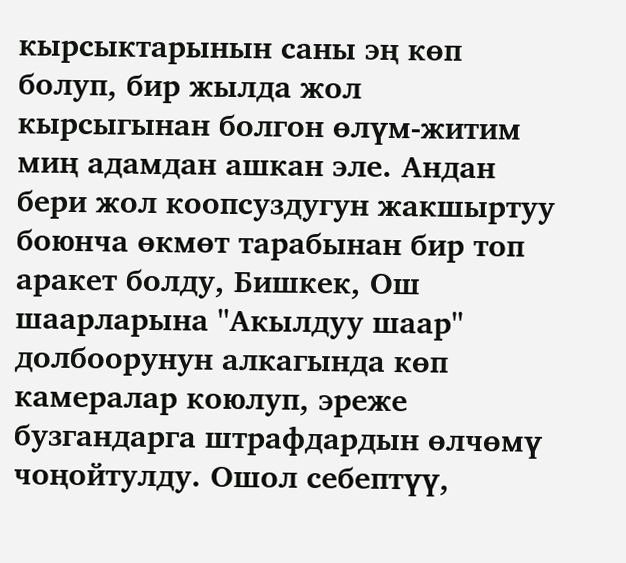кырсыктарынын саны эң көп болуп, бир жылда жол кырсыгынан болгон өлүм-житим миң адамдан ашкан эле. Андан бери жол коопсуздугун жакшыртуу боюнча өкмөт тарабынан бир топ аракет болду, Бишкек, Ош шаарларына "Акылдуу шаар" долбоорунун алкагында көп камералар коюлуп, эреже бузгандарга штрафдардын өлчөмү чоңойтулду. Ошол себептүү,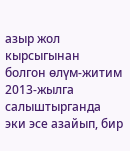азыр жол кырсыгынан болгон өлүм-житим 2013-жылга салыштырганда эки эсе азайып, бир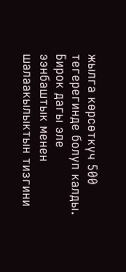жылга көрсөткүч 500 тегерегинде болуп калды. Бирок дагы эле ээнбаштык менен шалаакылыктын тизгини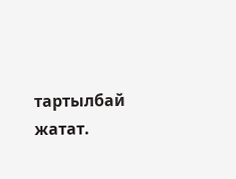тартылбай жатат.